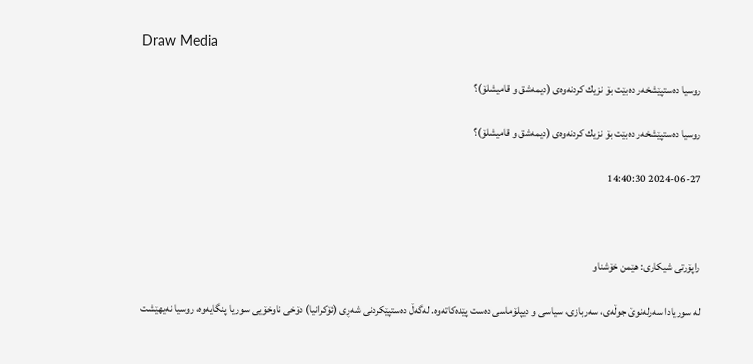Draw Media

روسیا ده‌ستپێشخه‌ر ده‌بێت بۆ نزیك كردنه‌وه‌ی (دیمه‌شق و قامیشلۆ)؟

روسیا ده‌ستپێشخه‌ر ده‌بێت بۆ نزیك كردنه‌وه‌ی (دیمه‌شق و قامیشلۆ)؟

2024-06-27 14:40:30



راپۆرتی شیكاری: هێمن خۆشناو

له‌ سوریادا سه‌رله‌نوێ جوڵه‌ی، سه‌ربازی، سیاسی و دیپلۆماسی ده‌ست پێده‌كاته‌وه‌. له‌گه‌ڵ ده‌ستپێكردنی شه‌ڕی (ئۆكرانیا) دۆخی ناوخۆیی سوریا پنگایه‌وه‌، روسیا نه‌یهێشت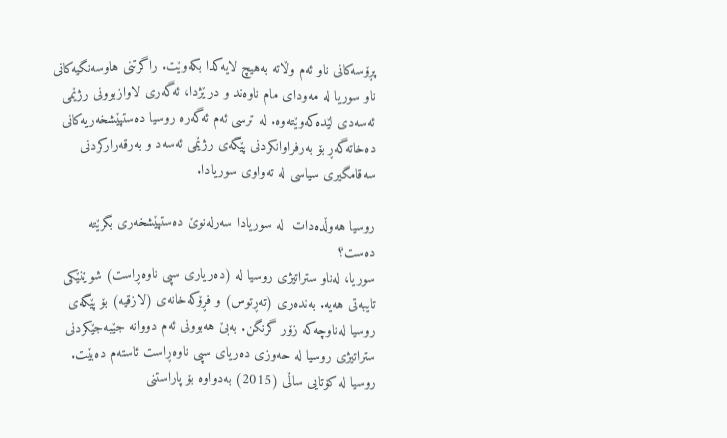پڕۆسه‌كانی ناو ئه‌م وڵاته‌ به‌هیچ لایه‌كدا بكه‌وێت. راگرتنی هاوسه‌نگیه‌كانی ناو سوریا له‌ مه‌ودای مام ناوه‌ند و درێژدا، ئه‌گه‌ری لاوازبوونی رژێمی ئه‌سه‌دی لێده‌كه‌وێته‌وه‌. له‌ ترسی ئه‌م ئه‌گه‌ره‌ روسیا ده‌ستپێشخه‌ریه‌كانی ده‌خاته‌گه‌ڕ بۆ به‌رفراوانكردنی پێگه‌ی رژێمی ئه‌سه‌د و به‌رقه‌راركردنی سه‌قامگیری سیاسی له‌ ته‌واوی سوریادا.

روسیا هه‌وڵده‌دات  له‌ سوریادا سه‌رله‌نوێ ده‌ستپێشخه‌ری بگرێته‌ ده‌ست؟‌
سوریا، له‌ناو ستراتیژی روسیا له‌ (ده‌ریاری سپی ناوه‌ڕاست) شوێنێكی تایبه‌تی هه‌یه‌. به‌نده‌ری (ته‌ڕتوس) و فڕۆكه‌خانه‌ی (لازقیه‌) بۆ پێگه‌ی روسیا له‌ناوچه‌كه‌ زۆر گرنگن. به‌بێ هه‌بوونی ئه‌م دووانه‌ جێبه‌جێكردنی ستراتیژی روسیا له‌ حه‌وزی ده‌ریای سپی ناوه‌ڕاست ئاسته‌م ده‌بێت.
روسیا له‌ كۆتایی ساڵی (2015) به‌دواوه‌ بۆ پاراستنی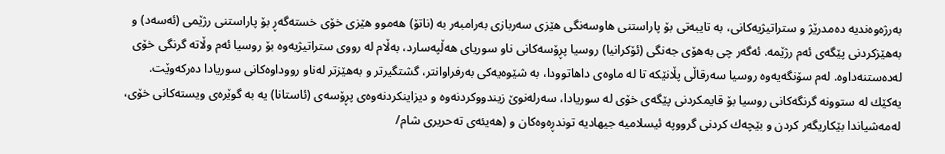به‌رژه‌وه‌ندیه‌ ده‌مدرێژ و ستراتیژیه‌كانی، به‌ تایبه‌تی بۆ پاراستنی هاوسه‌نگی هێزی سه‌ربازی به‌رامبه‌ر به‌ (ناتۆ) هه‌موو هێزی خۆی خسته‌گه‌ڕ بۆ پاراستنی رژێمی (ئه‌سه‌د) و به‌هێزكردنی پێگه‌ی ئه‌م رژێمه‌. ئه‌گه‌ر چی‌ به‌هۆی جه‌نگی (ئۆكرانیا) روسیا پڕۆسه‌كانی ناو سوریای هه‌ڵپه‌سارد، به‌ڵام له‌ رووی ستراتیژیه‌وه‌ بۆ روسیا ئه‌م وڵاته‌ گرنگی خۆی له‌ده‌ستنه‌داوه‌. له‌م سۆنگه‌یه‌وه‌ روسیا سه‌رقاڵی پڵانێكه‌ تا له‌ ماوه‌ی داهاتوودا، به‌ شێوه‌یه‌كی به‌رفراوانتر، گشتگیرتر و به‌هێزتر له‌ناو رووداوه‌كانی سوریادا ده‌ركه‌وێت.
یه‌كێك له‌ ستوونه‌ گرنگه‌كانی روسیا بۆ قایمكردنی پێگه‌ی خۆی له‌ سوریادا، سه‌رله‌نوێ زیندووكردنه‌وه‌ و دیزاینكردنه‌وه‌ی پڕۆسه‌ی (ئاستانا) یه‌ به‌ گوێره‌ی ویسته‌كانی خۆی، له‌مه‌شیاندا بێكاریگه‌ر كردن و بێچه‌ك كردنی گرووپه‌ ئیسلامیه‌ جیهادیه‌ توندڕه‌وه‌كان و (هه‌یئه‌ی ته‌حریری شام/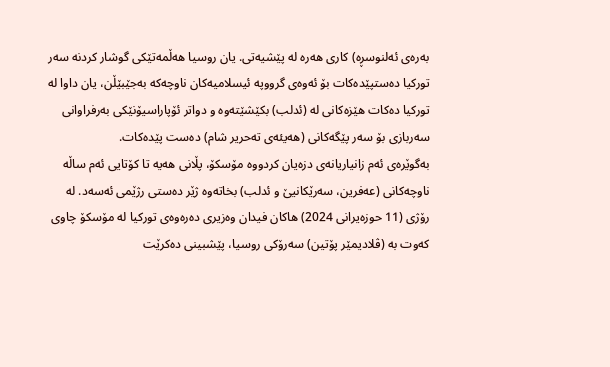به‌ره‌ی ئه‌لنوسڕه‌) كاری هه‌ره‌ له‌ پێشیه‌تی. یان روسیا هه‌ڵمه‌تێكی گوشار كردنه‌ سه‌ر توركیا ده‌ستپێده‌كات بۆ ئه‌وه‌ی گرووپه‌ ئیسلامیه‌كان ناوچه‌كه‌ به‌جێبێڵن، یان داوا له‌ توركیا ده‌كات هێزه‌كانی له‌ (ئدلب) بكێشێته‌وه‌ و دواتر ئۆپاراسیۆنێكی به‌رفراوانی سه‌ربازی بۆ سه‌ر پێگه‌كانی (هه‌یئه‌ی ته‌حریر شام) ده‌ست پێده‌كات.
به‌گوێره‌ی ئه‌م زانیاریانه‌ی دزه‌یان كردووه‌ مۆسكۆ، پڵانی هه‌یه‌ تا كۆتایی ئه‌م ساڵه‌ ناوچه‌كانی (عه‌فرین، سه‌رێكانیێ و ئدلب) بخاته‌وه‌ ژێر ده‌ستی رژێمی ئه‌سه‌د. له‌ رۆژی (11 حوزه‌یرانی 2024) هاكان فیدان وه‌زیری ده‌ره‌وه‌ی توركیا له‌ مۆسكۆ چاوی كه‌وت به‌ (ڤلادیمێر پۆتین) سه‌رۆكی روسیا، پێشبینی ده‌كرێت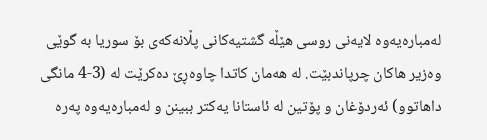له‌مباره‌یه‌وه‌ لایه‌نی روسی هێڵه‌ گشتیه‌كانی پڵانه‌كه‌ی بۆ سوریا به‌ گوێی وه‌زیر هاكان چرپاندبێت. له‌ هه‌مان كاتدا چاوه‌ڕێ ده‌كرێت له‌ (3-4 مانگی داهاتوو) ئه‌ردۆغان و پۆتین له‌ ئاستانا یه‌كتر ببینن و له‌مباره‌یه‌وه‌ په‌ره‌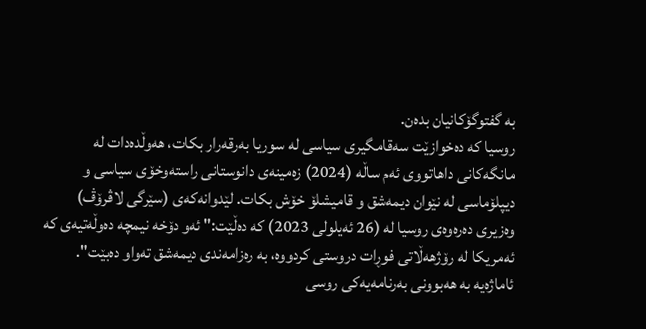به‌ گفتوگۆكانیان بده‌ن.
روسیا كه‌ ده‌خوازێت سه‌قامگیری سیاسی له‌ سوریا به‌رقه‌رار بكات، هه‌وڵده‌دات له‌ مانگه‌كانی داهاتووی ئه‌م ساڵه‌ (2024) زه‌مینه‌ی دانوستانی راسته‌وخۆی سیاسی و دیپلۆماسی له‌ نێوان دیمه‌شق و قامیشلۆ خۆش بكات. لێدوانه‌كه‌ی (سێرگی لاڤرۆڤ) وه‌زیری ده‌ره‌وه‌ی روسیا له‌ (26 ئه‌یلولی 2023) كه‌ ده‌ڵێت:" ئه‌و دۆخه‌ نیمچه‌‌ ده‌وڵه‌تیه‌ی كه‌ ئه‌مریكا له‌ رۆژهه‌ڵاتی فوڕات دروستی كردووه‌، به‌ ره‌زامه‌ندی دیمه‌شق ته‌واو ده‌بێت". ئاماژه‌یه‌ به‌ هه‌بوونی به‌رنامه‌یه‌كی روسی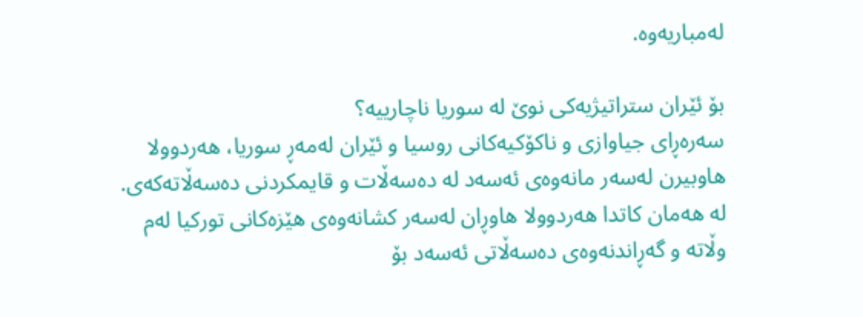له‌مباریه‌وه‌.

بۆ ئێران ستراتیژیه‌كی نوێ له‌ سوریا ناچارییه‌؟
سه‌ره‌ڕای جیاوازی و ناكۆكیه‌كانی روسیا و ئێران له‌مه‌ڕ سوریا، هه‌ردوولا هاوبیرن له‌سه‌ر مانه‌وه‌ی ئه‌سه‌د له‌ ده‌سه‌ڵات و قایمكردنی ده‌سه‌ڵاته‌كه‌ی. له‌ هه‌مان كاتدا هه‌ردوولا هاوڕان له‌سه‌ر كشانه‌وه‌ی هێزه‌كانی توركیا له‌م وڵاته‌ و گه‌ڕاندنه‌وه‌ی ده‌سه‌ڵاتی ئه‌سه‌د بۆ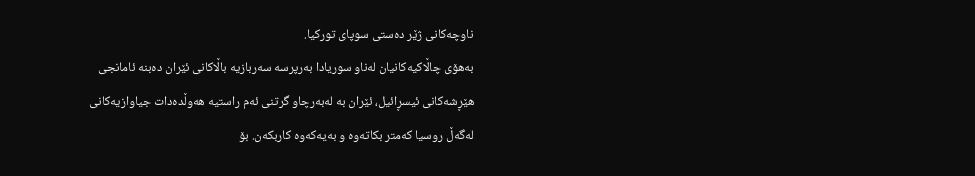ناوچه‌كانی ژێر ده‌ستی سوپای توركیا.
به‌هۆی چاڵاكیه‌كانیان له‌ناو سوریادا به‌رپرسه‌ سه‌ربازیه‌ باڵاكانی ئێران ده‌بنه‌ ئامانجی هێڕشه‌كانی ئیسڕائیل، ئێران به‌ له‌به‌رچاو گرتنی ئه‌م راستیه‌ هه‌وڵده‌دات جیاوازیه‌كانی له‌گه‌ڵ روسیا كه‌متر بكاته‌وه‌ و به‌یه‌كه‌وه‌ كاربكه‌ن. بۆ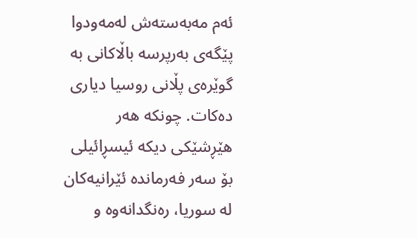ئه‌م مه‌به‌سته‌ش له‌مه‌ودوا پێگه‌ی به‌رپرسه‌ باڵاكانی به‌ گوێره‌ی پڵانی روسیا دیاری ده‌كات. چونكه‌ هه‌ر هێڕشێكی دیكه‌ ئیسڕائیلی بۆ سه‌ر فه‌رمانده‌ ئێرانیه‌كان له‌ سوریا، ره‌نگدانه‌وه‌ و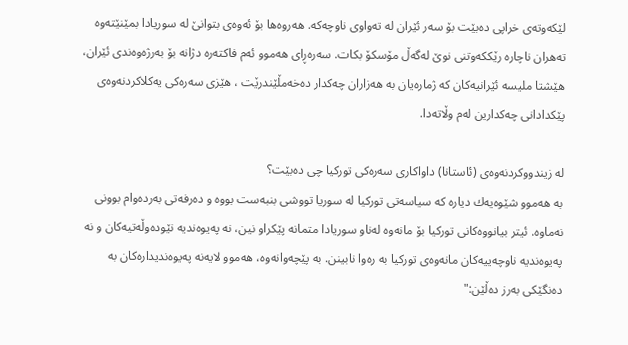لێكه‌وته‌ی خراپی ده‌بێت بۆ سه‌ر ئێران له‌ ته‌واوی ناوچه‌كه‌. هه‌روه‌ها بۆ ئه‌وه‌ی بتوانێ له‌ سوریادا بمێنێته‌وه‌ ته‌هران ناچاره‌ رێككه‌وتنی نوێ له‌گه‌ڵ مۆسكۆ بكات. سه‌ره‌ڕای هه‌موو ئه‌م فاكته‌ره‌ دژانه بۆ‌ به‌رژه‌وه‌ندی ئێران، هێشتا ملیسه‌ ئێرانیه‌كان كه‌ ژماره‌یان به‌ هه‌زاران چه‌كدار ده‌خه‌مڵێندرێت ، هێزی سه‌ره‌كی یه‌كلاكردنه‌وه‌ی پێكدادانی چه‌كدارین له‌م وڵاته‌دا.

له‌ زیندووكردنه‌وه‌ی (ئاستانا) داواكاری سه‌ره‌كی توركیا چی ده‌بێت؟
به‌ هه‌موو شێوه‌یه‌ك دیاره‌ كه‌ سیاسه‌تی توركیا له‌ سوریا تووشی بنبه‌ست بووه‌ و ده‌رفه‌تی به‌رده‌وام بوونی نه‌ماوه‌. ئیتر بیانووه‌كانی توركیا بۆ مانه‌وه‌ له‌ناو سوریادا متمانه‌ پێكراو نین، نه‌ په‌یوه‌ندیه‌ نێوده‌وڵه‌تیه‌كان و نه‌ په‌یوه‌ندیه‌ ناوچه‌ییه‌كان مانه‌وه‌ی توركیا به‌ ره‌وا نابینن. به‌ پێچه‌وانه‌وه‌، هه‌موو لایه‌نه‌ په‌یوه‌ندیداره‌كان به‌ ده‌نگێكی به‌رز ده‌ڵێن:"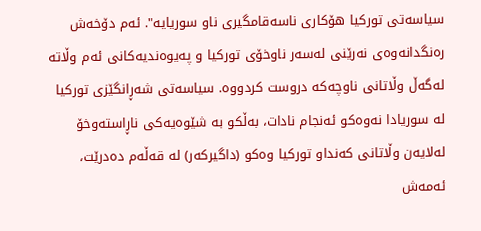سیاسه‌تی توركیا هۆكاری ناسه‌قامگیری ناو سوریایه‌". ئه‌م دۆخه‌ش ره‌نگدانه‌وه‌ی نه‌رێنی له‌سه‌ر ناوخۆی توركیا و په‌یوه‌ندیه‌كانی ئه‌م وڵاته‌ له‌گه‌ڵ وڵاتانی ناوچه‌كه‌ دروست كردووه‌. سیاسه‌تی شه‌ڕانگێزی توركیا له‌ سوریادا نه‌وه‌كو ئه‌نجام نادات، به‌ڵكو به‌ شێوه‌یه‌كی ناڕاسته‌وخۆ له‌لایه‌ن وڵاتانی كه‌نداو توركیا وه‌كو (داگیركه‌ر) له‌ قه‌ڵه‌م ده‌درێت، ئه‌مه‌ش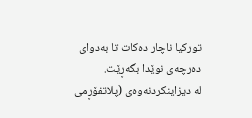توركیا ناچار ده‌كات تا به‌دوای ده‌رچه‌ی نوێدا بگه‌ڕێت.
له‌ دیزاینكردنه‌وه‌ی (پلاتفۆڕمی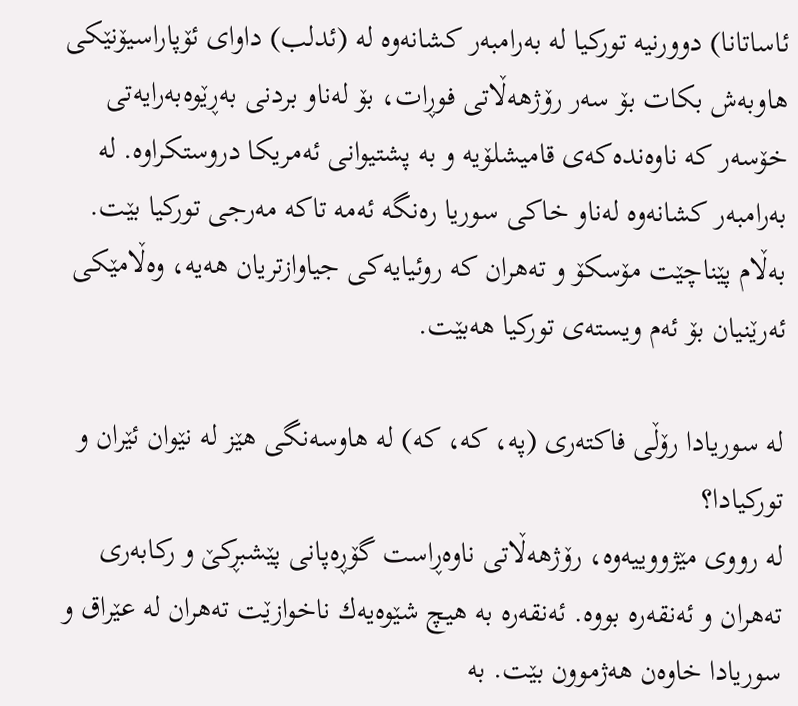ئاساتانا) دوورنیه‌ توركیا له‌ به‌رامبه‌ر كشانه‌وه‌ له‌ (ئدلب) داوای ئۆپاراسیۆنێكی هاوبه‌ش بكات بۆ سه‌ر رۆژهه‌ڵاتی فوڕات، بۆ له‌ناو بردنی به‌ڕێوه‌به‌رایه‌تی خۆسه‌ر كه‌ ناوه‌نده‌كه‌ی قامیشلۆیه‌ و به‌ پشتیوانی ئه‌مریكا دروستكراوه‌. له‌ به‌رامبه‌ر كشانه‌وه‌ له‌ناو خاكی سوریا ره‌نگه‌ ئه‌مه‌ تاكه‌ مه‌رجی توركیا بێت. به‌ڵام پێناچێت مۆسكۆ و ته‌هران كه‌ روئیایه‌كی جیاوازتریان هه‌یه‌، وه‌ڵامێكی ئه‌رێنیان بۆ ئه‌م ویسته‌ی توركیا هه‌بێت‌.

له‌ سوریادا رۆڵی فاكته‌ری (په‌، كه‌، كه‌) له‌ هاوسه‌نگی هێز له‌ نێوان ئێران و توركیادا؟
له‌ رووی مێژووییه‌وه‌، رۆژهه‌ڵاتی ناوه‌ڕاست گۆڕه‌پانی پێشبڕكێ و ركابه‌ری ته‌هران و ئه‌نقه‌ره‌ بووه‌. ئه‌نقه‌ره‌ به‌ هیچ شێوه‌یه‌ك ناخوازێت ته‌هران له‌ عێراق و سوریادا خاوه‌ن هه‌ژموون بێت. به‌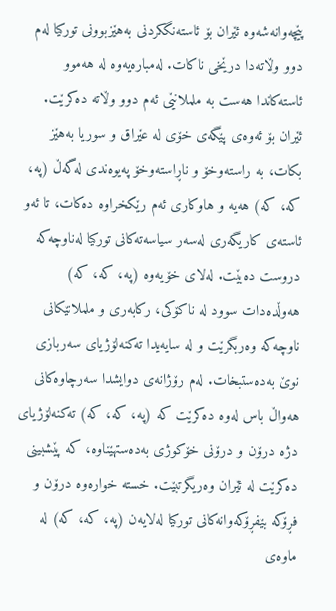پێچه‌وانه‌شه‌وه‌ ئێران بۆ ئاسته‌نگكردنی به‌هێزبوونی توركیا له‌م دوو وڵاته‌دا‌ درێخی ناكات. له‌مباره‌یه‌وه‌ له‌ هه‌موو ئاسته‌كاندا هه‌ست به‌ ململانێی ئه‌م دوو وڵاته‌ ده‌كرێت. ئێران بۆ ئه‌وه‌ی پێگه‌ی خۆی له‌ عێراق و سوریا به‌هێز بكات، به‌ راسته‌وخۆ و ناڕاسته‌وخۆ په‌یوه‌ندی له‌گه‌ڵ (په‌، كه‌، كه‌) هه‌یه و هاوكاری ئه‌م رێكخراوه‌ ده‌كات‌، تا ئه‌و ئاسته‌ی كاریگه‌ری له‌سه‌ر سیاسه‌ته‌كانی توركیا له‌ناوچه‌كه‌ دروست ده‌بێت. له‌لای خۆیه‌وه‌ (په‌، كه‌، كه‌) هه‌وڵده‌دات سوود له‌ ناكۆكی، ركابه‌ری و ململانێكانی ناوچه‌كه‌ وه‌ربگرێت و له‌ سایه‌یدا ته‌كنه‌لۆژیای سه‌ربازی نوێ به‌ده‌ستبخات. له‌م رۆژانه‌ی دوایشدا سه‌رچاوه‌كانی هه‌واڵ باس له‌وه‌ ده‌كرێت كه‌ (په‌، كه‌، كه‌) ته‌كنه‌لۆژیای دژه‌ درۆن و درۆنی خۆكوژی به‌ده‌ستهێناوه‌، كه‌ پێشبینی ده‌كرێت له‌ ئێران وه‌ریگرتبێت. خسته‌ خواره‌وه‌ درۆن و فڕۆكه‌ بێفڕۆكه‌وانه‌كانی توركیا له‌لایه‌ن (په‌، كه‌، كه‌) له‌ ماوه‌ی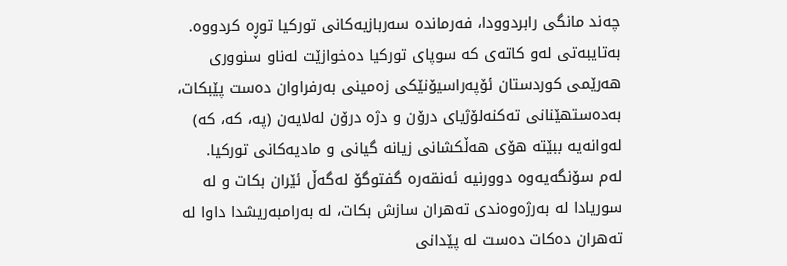چه‌ند مانگی رابردوودا، فه‌رمانده‌ سه‌ربازیه‌كانی توركیا توڕه‌ كردووه‌. به‌تایبه‌تی له‌و كاته‌ی كه‌ سوپای توركیا ده‌خوازێت له‌ناو سنووری هه‌رێمی كوردستان ئۆپه‌راسیۆنێكی زه‌مینی به‌رفراوان ده‌ست پێبكات، به‌ده‌ستهێنانی ته‌كنه‌لۆژیای درۆن و دژه‌ درۆن له‌لایه‌ن (په‌، كه‌، كه‌) له‌وانه‌یه‌ ببێته‌ هۆی هه‌ڵكشانی زیانه‌ گیانی و مادیه‌كانی توركیا.
له‌م سۆنگه‌یه‌وه‌ دوورنیه‌ ئه‌نقه‌ره‌ گفتوگۆ له‌گه‌ڵ ئێران بكات و له‌ سوریادا له‌ به‌رژه‌وه‌ندی ته‌هران سازش بكات، له‌ به‌رامبه‌ریشدا داوا له‌ ته‌هران ده‌كات ده‌ست له‌ پێدانی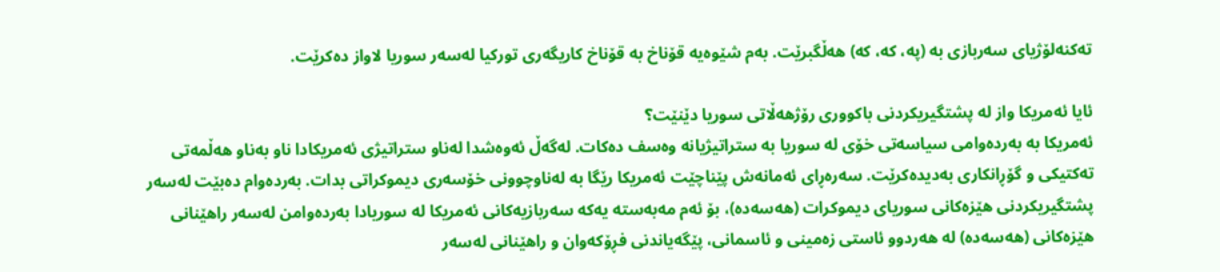ته‌كنه‌لۆژیای سه‌ربازی به‌ (په‌، كه‌، كه‌) هه‌ڵگبرێت. به‌م شێوه‌یه‌ قۆناخ به‌ قۆناخ كاریگه‌ری توركیا له‌سه‌ر سوریا لاواز ده‌كرێت.

ئایا ئه‌مریكا واز له‌ پشتگیریكردنی باكووری رۆژهه‌ڵاتی سوریا دێنێت؟
ئه‌مریكا به‌ به‌رده‌وامی سیاسه‌تی خۆی له‌ سوریا به‌ ستراتیژیانه‌ وه‌سف ده‌كات. له‌گه‌ڵ ئه‌وه‌شدا له‌ناو ستراتیژی ئه‌مریكادا ناو به‌ناو هه‌ڵمه‌تی ته‌كتیكی و گۆڕانكاری به‌دیده‌كرێت. سه‌ره‌ڕای ئه‌مانه‌ش پێناچێت ئه‌مریكا رێگا به‌ له‌ناوچوونی خۆسه‌ری دیموكراتی بدات. به‌رده‌وام ده‌بێت له‌سه‌ر پشتگیریكردنی هێزه‌كانی سوریای دیموكرات (هه‌سه‌ده‌)، بۆ ئه‌م مه‌به‌سته‌ یه‌كه‌ سه‌ربازیه‌كانی ئه‌مریكا له‌ سوریادا به‌رده‌وامن له‌سه‌ر راهێنانی هێزه‌كانی (هه‌سه‌ده‌) له‌ هه‌ردوو ئاستی زه‌مینی و ئاسمانی، پێگه‌یاندنی فڕۆكه‌وان و راهێنانی له‌سه‌ر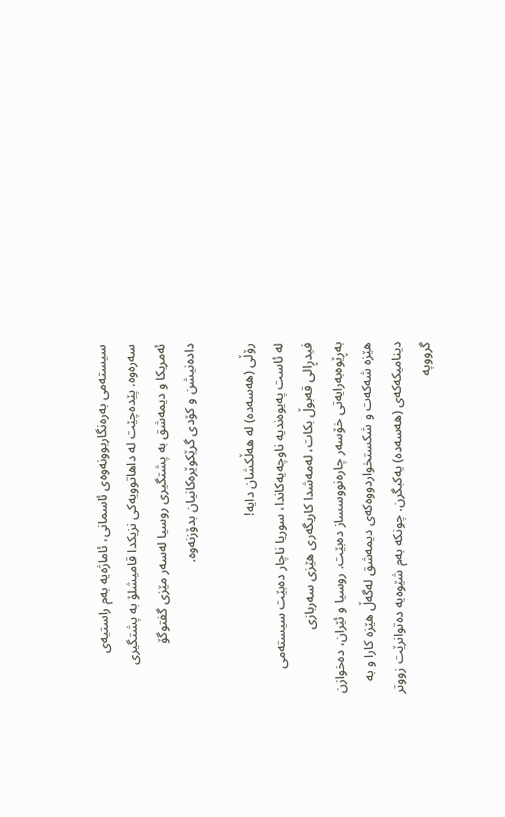سیسته‌می به‌ره‌نگاربوونه‌وه‌ی ئاسمانی، ئاماژه‌یه‌ به‌م راستیه‌ی سه‌ره‌وه‌. پێده‌چێت له‌ داهاتوویه‌كی نزیكدا قامیشلۆ به‌ پشتگیری ئه‌مریكا و دیمه‌شق به‌ پشتگیری روسیا له‌سه‌ر مێزی گفتوگۆ داده‌نیشن و كۆدی گرێكوێره‌كانیان بدۆزنه‌وه‌.

رۆڵی (هه‌سه‌ده‌) له‌ هه‌ڵكشان دایه‌!
له‌ ئاست په‌یوه‌ندیه‌ ناوچه‌یه‌كاندا، سوریا ناچار ده‌بێت سیسته‌می فیدڕالی قه‌بوڵ بكات، له‌مه‌شدا كاریگه‌ری هێزی سه‌ربازی به‌ڕێوه‌به‌رایه‌تی خۆسه‌ر چاره‌نووسساز ده‌بێت. روسیا و ئێران، ده‌خوازن هێزه‌ شه‌كه‌ت و شكستخواردووه‌كه‌ی دیمه‌شق له‌گه‌ڵ هێزه‌ كارا و به‌ دینامیكه‌كه‌ی (هه‌سه‌ده‌) یه‌كبگرن. چونكه‌ به‌م شێوه‌یه‌ ده‌توانرێت زووتر گرووپه‌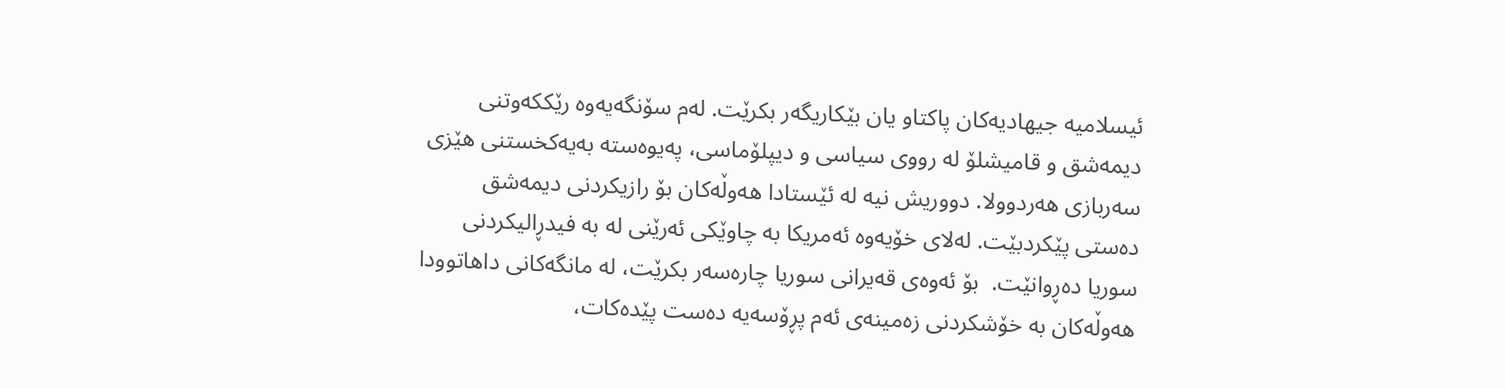ئیسلامیه‌ جیهادیه‌كان پاكتاو یان بێكاریگه‌ر بكرێت. له‌م سۆنگه‌یه‌وه‌ رێككه‌وتنی دیمه‌شق و قامیشلۆ له‌ رووی سیاسی و دیپلۆماسی، په‌یوه‌سته‌ به‌یه‌كخستنی هێزی سه‌ربازی هه‌ردوولا. دووریش نیه‌ له‌ ئێستادا هه‌وڵه‌كان بۆ رازیكردنی دیمه‌شق ده‌ستی پێكردبێت. له‌لای خۆیه‌وه‌ ئه‌مریكا به‌ چاوێكی ئه‌رێنی له‌ به‌ فیدڕالیكردنی سوریا ده‌ڕوانێت.  بۆ ئه‌وه‌ی قه‌یرانی سوریا چاره‌سه‌ر بكرێت، له‌ مانگه‌كانی داهاتوودا هه‌وڵه‌كان به‌ خۆشكردنی زه‌مینه‌ی ئه‌م پڕۆسه‌یه‌ ده‌ست پێده‌كات،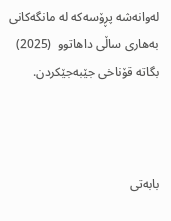له‌وانه‌شه‌ پڕۆسه‌كه‌ له‌ مانگه‌كانی به‌هاری ساڵی داهاتوو  (2025) بگاته‌ قۆناخی جێبه‌جێكردن.



بابه‌تی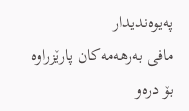په‌یوه‌ندیدار
مافی به‌رهه‌مه‌كان پارێزراوه‌ بۆ دره‌و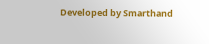Developed by Smarthand